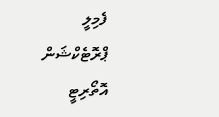ފެމިލީ ޕްރޮޓެކްޝަން އޮތޯރިޓީ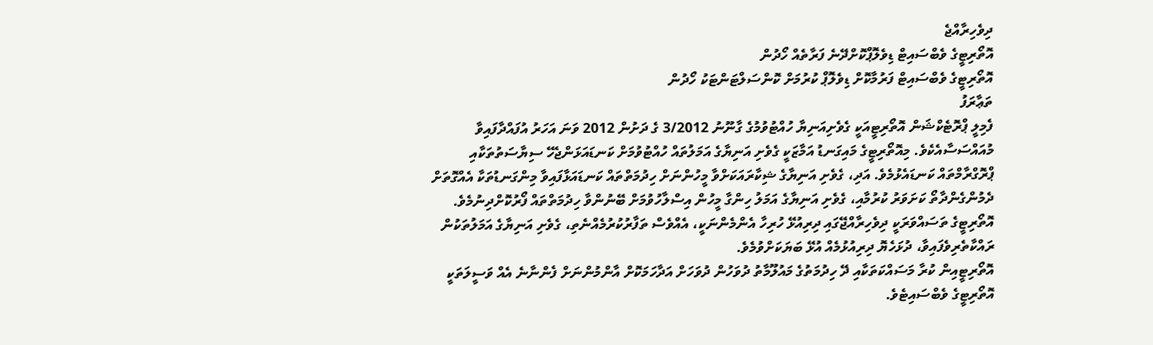ދިވެހިރާއްޖެ
އޮތޯރިޓީގެ ވެބްސައިޓް ޑިވެލޮޕްކޮށްދޭނެ ފަރާތެއް ހޯދުން
އޮތޯރިޓީގެ ވެބްސައިޓް ފަރުމާކޮށް ޑިވެލޮޕް ކުރުމަށް ކޮންސަލްޓަންޓަކު ހޯދުން
ތަޢާރަފު
ފެމިލީ ޕްރޮޓެކްޝަން އޮތޯރިޓީއަކީ ގެވެށިއަނިޔާ ހުއްޓުވުމުގެ ގާނޫނު 3/2012 ގެ ދަށުން 2012 ވަނަ އަހަރު އުފައްދާފައިވާ މުއައްސަސާއެކެވެ. މިއޮތޯރިޓީގެ މައިގަނޑު އަމާޒަކީ ގެވެށި އަނިޔާގެ އަމަލުތައް ހުއްޓުވުމަށް ކަނޑައަޅަންޖެހޭ ސިޔާސަތުތަކާއި ޕްރޮގްރާމްތައް ކަނޑައެޅުމެވެ. އަދި، ގެވެށި އަނިޔާގެ ޝިކާރައަކަށްވާ މީހުންނަށް ހިދުމަތްތައް ކަނޑައަޅާފައިވާ މިންގަނޑުތަކާ އެއްގޮތަށް ދެމުންގެންދާތޯ ކަށަވަރު ކުރުމާއި، ގެވެށި އަނިޔާގެ އަމަލު ހިންގާ މީހުން އިސްލާހުވުމަށް ބޭނުންވާ ހިދުމަތްތައް ފޯރުކޮށްދިނުމެވެ.
އޮތޯރިޓީގެ ތަސައްވަރަކީ ދިވެހިރާއްޖޭގައި ދިރިއުޅޭ ހުރިހާ އެންމެންނަކީ، އެއްވެސް ތަފާރުކުރުމެއްނެތި، ގެވެށި އަނިޔާގެ އަމަލުތަކުން ރައްކާތެރިވެފައިވާ، ދުޅަހެޔޮ ދިރިއުޅުމެއް އުޅޭ ބަޔަކަށްވުމެވެ.
އޮތޯރިޓީއިން ކުރާ މަސައްކަތަކާއި ދޭ ހިދުމަތުގެ މައުލޫމާތު ދުވަހުން ދުވަހަށް އަދާހަމަކޮށް އާންމުންނަށް ފެންނާނެ އެއް ވަސީލަތަކީ އޮތޯރިޓީގެ ވެބްސައިޓެވެ.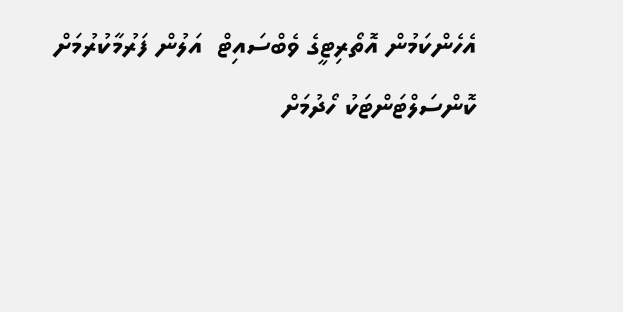އެހެންކަމުން އޮތޯރިޓީގެ ވެބްސައިޓް  އަލުން ފަރުމާކުރުމަށް ކޮންސަލްޓަންޓަކު ހޯދުމަށް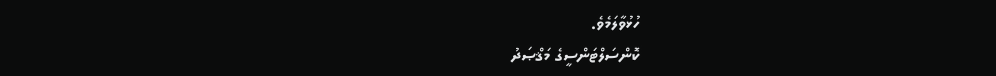ހުޅުވާލަމެވެ.
ކޮންސަލްޓަންސީގެ މަޤްޞަދު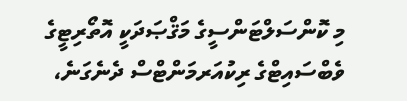މި ކޮންސަލްޓަންސީގެ މަޤްޞަދަކީ އޮތޯރިޓީގެ ވެބްސައިޓްގެ ރިކުއަރމަންޓްސް ދެނެގަނެ،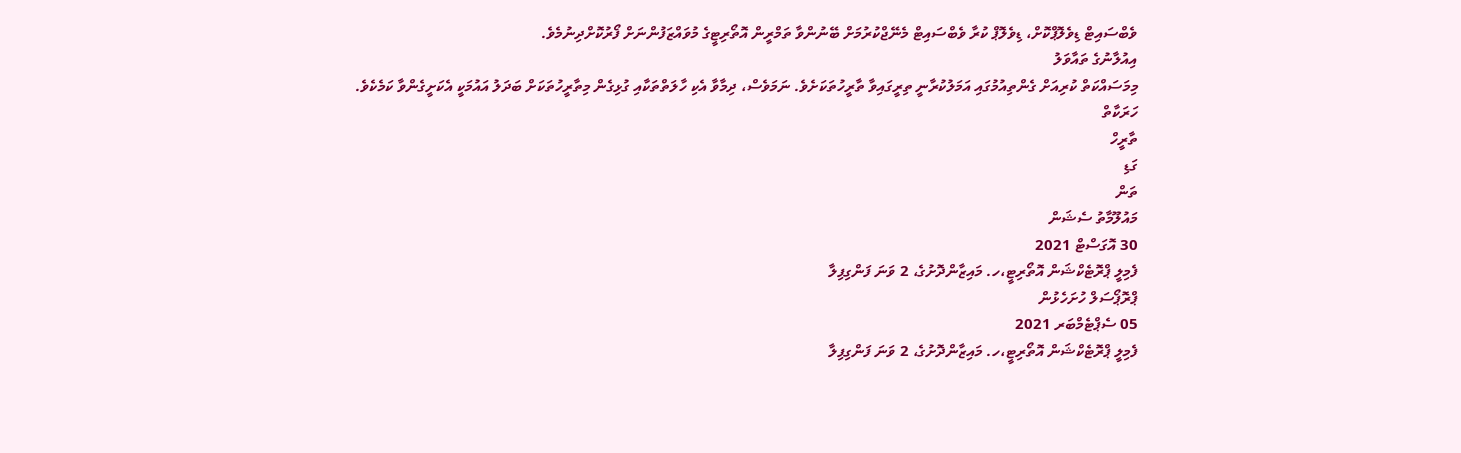ވެބްސައިޓް ޑިވެލޮޕްކޮށް، ޑިވެލޮޕް ކުރާ ވެބްސައިޓް މެނޭޖްކުރުމަށް ބޭނުންވާ ތަމްރީން އޮތޯރިޓީގެ މުވައްޒަފުންނަށް ފޯރުކޮށްދިނުމެވެ.
އިއުލާނުގެ ތައާވަލު
މިމަސައްކަތް ކުރިއަށް ގެންތިއުމުގައި އަމަލުކުރާނީ ތިރީގައިވާ ތާރީހުތަކަށެވެ. ނަމަވެސް، ދިމާވާ އެކި ހާލަތްތަކާއި ގުޅިގެން މިތާރީހުތަކަށް ބަދަލު އައުމަކީ އެކަށީގެންވާ ކަމެކެވެ.
ހަރަކާތް
ތާރީހް
ގަޑި
ތަން
މައުލޫމާތު ސެޝަން
30 އޮގަސްޓް 2021
ފެމިލީ ޕްރޮޓެކްޝަން އޮތޯރިޓީ،ހ. މައިޒާންދޮށުގެ، 2 ވަނަ ފަންގިފިލާ
ޕްރޮޕޯސަލް ހުށަހެޅުން
05 ސެޕްޓެމްބަރ 2021
ފެމިލީ ޕްރޮޓެކްޝަން އޮތޯރިޓީ،ހ. މައިޒާންދޮށުގެ، 2 ވަނަ ފަންގިފިލާ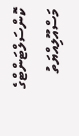ކޮންސަލްޓަންޓްގެ މަސްއޫލިއްޔަތު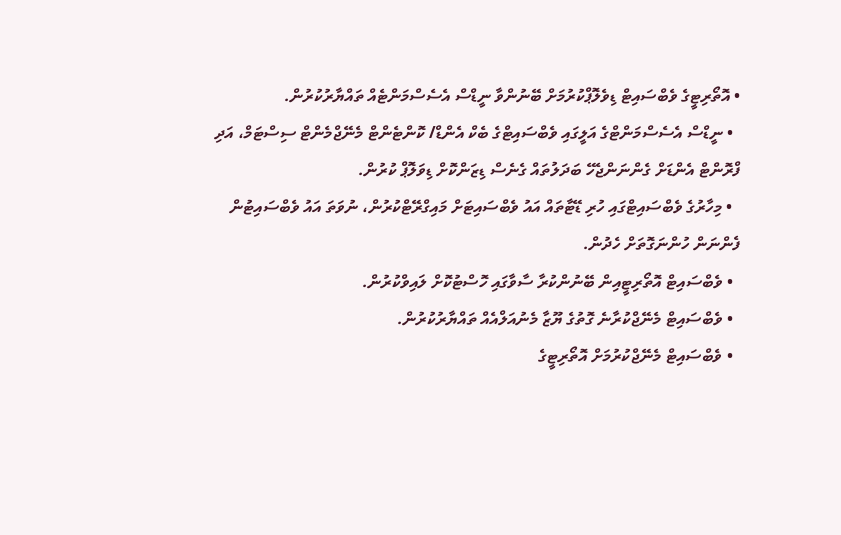• އޮތޯރިޓީގެ ވެބްސައިޓް ޑިވެލޮޕްކުރުމަށް ބޭނުންވާ ނީޑްސް އެސެސްމަންޓެއް ތައްޔާރުކުރުން.
  • ނީޑްސް އެސެސްމަންޓްގެ އަލީގައި ވެބްސައިޓްގެ ބެކް އެންޑް/ ކޮންޓެންޓް މެނޭޖްމެންޓް ސިސްޓަމް، އަދި ފްރޮންޓް އެންޑަށް ގެންނަންޖެހޭ ބަދަލުތައް ގެނެސް ޑިޒަންކޮށް ޑިވަލޮޕް ކުރުން.
  • މިހާރުގެ ވެބްސައިޓްގައި ހުރި ޑޭޓާތައް އައު ވެބްސައިޓަށް މައިގްރޭޓްކުރުން، ނުވަތަ އައު ވެބްސައިޓުން ފެންނަން ހުންނަގޮތަށް ހެދުން.
  • ވެބްސައިޓް އޮތޯރިޓީއިން ބޭނުންކުރާ ސާވާގައި ހޮސްޓުކޮށް ލައިވްކުރުން.
  • ވެބްސައިޓް މެނޭޖްކުރާނެ ގޮތުގެ ޔޫޒާ މެނުއަލްއެއް ތައްޔާރުކުރުން.
  • ވެބްސައިޓް މެނޭޖްކުރުމަށް އޮތޯރިޓީގެ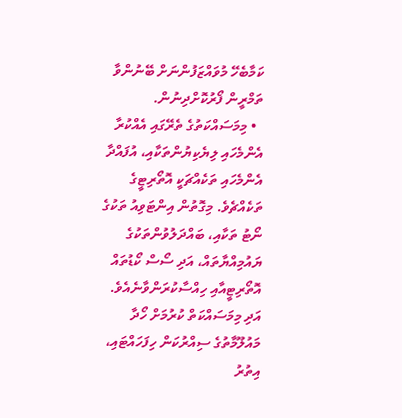ކަމާބެހޭ މުވައްޒަފުންނަށް ބޭނުންވާ ތަމްރީން ފޯރުކޮށްދިނުން.
  • މިމަސައްކަތުގެ ތެރޭގައި އެއްކުރާ އެންމެހައި ލިޔެކިޔުންތަކާއި، އުފައްދާ އެންމެހައި ތަކެއްޗަކީ އޮތޯރިޓީގެ ތަކެއްޗެވެ. މިގޮތުން އިންޓަވިއު ތަކުގެ ނޯޓު ތަކާއި، ބައްދަލުވުންތަކުގެ ޔައުމިއްޔާތައް، އަދި ސޯސް ކޯޑުތައް އޮތޯރިޓީއާއި ހިއްސާކުރަންވާނެއެވެ. އަދި މިމަސައްކަތް ކުރުމަށް ހޯދާ މައުލޫމާތުގެ ސިއްރުކަން ހިފަހައްޓައި، އިތުރު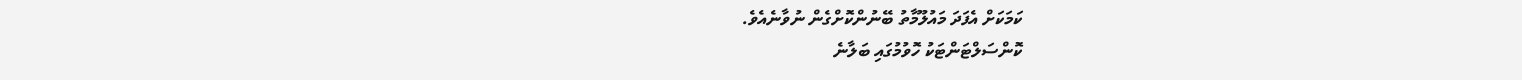ކަމަކަށް އެފަދަ މައުލޫމާތު ބޭނުންކޮށްގެން ނުވާނެއެވެ.
ކޮންސަލްޓަންޓަކު ހޮވުމުގައި ބަލާނެ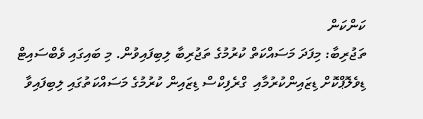ކަންކަން
ތަޖުރިބާ: މިފަދަ މަސައްކަތް ކުރުމުގެ ތަޖުރިބާ ލިބިފައިވުން. މި ބައިގައި ވެބްސައިޓް ޑިވެލޮޕްކޮށް ޑިޒައިންކުރުމާއި  ގްރެފިކްސް ޑިޒައިން ކުރުމުގެ މަސައްކަތުގައި ލިބިފައިވާ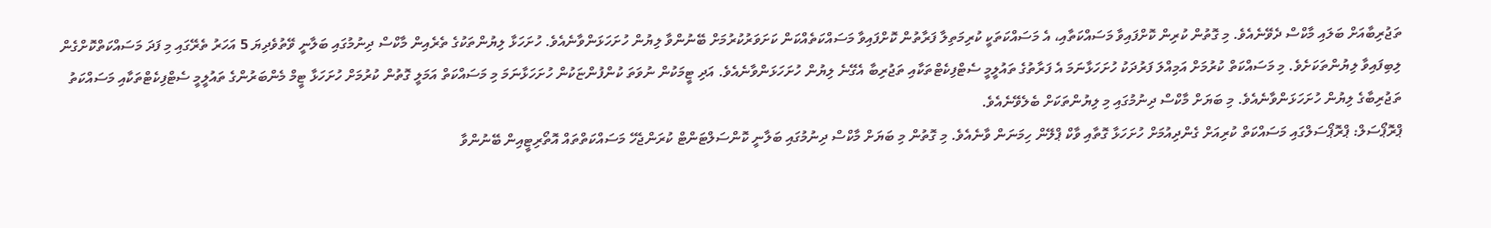ތަޖުރިބާއަށް ބަލައި މާކްސް ދެވޭނެއެވެ. މި ގޮތުން ކުރިން ކޮށްފައިވާ މަސައްކަތާއި، އެ މަސައްކަތަކީ ކުރިމަތިލާ ފަރާތުން ކޮށްފައިވާ މަސައްކަތެއްކަން ކަށަވަރުކުރުމަށް ބޭނުންވާ ލިޔުން ހުށަހަޅަންވާނެއެވެ. ހުށަހަޅާ ލިޔުންތަކުގެ ތެރެއިން މާކްސް ދިނުމުގައި ބަލާނީ ވޭތުވެދިޔަ 5 އަހަރު ތެރޭގައި މި ފަދަ މަސައްކަތްކޮށްގެން ލިބިފައިވާ ލިޔުންތަކަށެވެ. މި މަސައްކަތް ކުރުމަށް އަމިއްލަ ފަރުދަކު ހުށަހަޅާނަމަ އެ ފަރާތުގެ ތައުލީމީ ސެޓްފިކެޓްތަކާއި ތަޖުރިބާ އެގޭނެ ލިޔުން ހުށަހަޅަންވާނެއެވެ. އަދި ޓީމަކުން ނުވަތަ ކުންފުންޏަކުން ހުށަހަޅާނަމަ މި މަސައްކަތް އަމަލީ ގޮތުން ކުރުމަށް ހުށަހަޅާ ޓީމް މެންބަރުންގެ ތައުލީމީ ސެޓްފިކެޓްތަކާއި މަސައްކަތު ތަޖުރިބާގެ ލިޔުން ހުށަހަޅަންވާނެއެވެ. މި ބަޔަށް މާކްސް ދިނުމުގައި މި ލިޔުންތަކަށް ބެލެވޭނެއެވެ.
ޕްރޮޕޯސަލް: ޕްރޮޕޯސަލްގައި މަސައްކަތް ކުރިއަށް ގެންދިއުމަށް ހުށަހަޅާ ގޮތާއި ވާކް ޕްލޭން ހިމަނަން ވާނެއެވެ. މި ގޮތުން މި ބަޔަށް މާކްސް ދިނުމުގައި ބަލާނީ ކޮންސަލްޓަންޓް ކުރަންޖެހޭ މަސައްކަތްތައް އޮތޯރިޓީއިން ބޭނުންވާ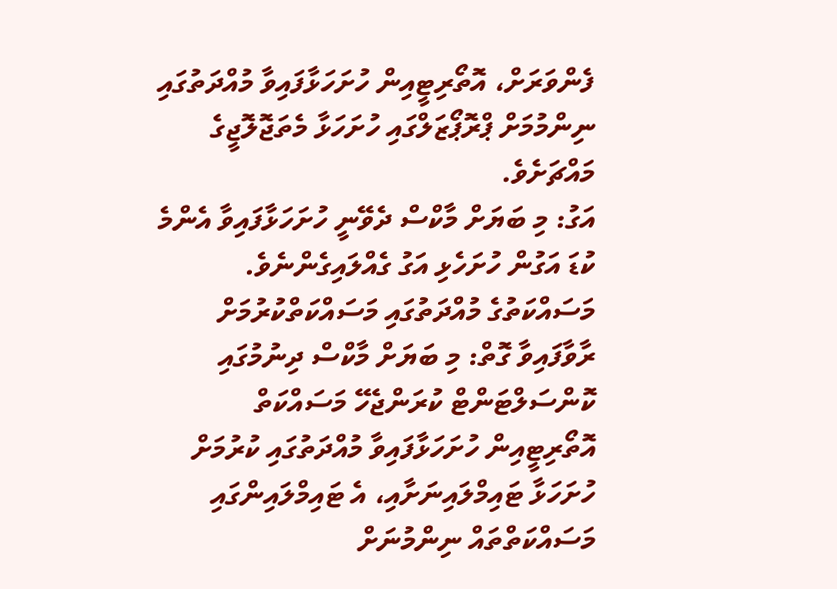ފެންވަރަށް، އޮތޯރިޓީއިން ހުށަހަޅާފައިވާ މުއްދަތުގައި ނިންމުމަށް ޕްރޮޕޯޒަލްގައި ހުށަހަޅާ މެތަޖޮލޮޖީގެ މައްޗަށެވެ.
އަގު: މި ބަޔަށް މާކްސް ދެވޭނީ ހުށަހަޅާފައިވާ އެންމެ ކުޑަ އަގުން ހުށަހެޅި އަގު ގެއްލައިގެންނެވެ.
މަސައްކަތުގެ މުއްދަތުގައި މަސައްކަތްކުރުމަށް ރާވާފައިވާ ގޮތް: މި ބަޔަށް މާކްސް ދިނުމުގައި ކޮންސަލްޓަންޓް ކުރަންޖެހޭ މަސައްކަތް އޮތޯރިޓީއިން ހުށަހަޅާފައިވާ މުއްދަތުގައި ކުރުމަށް ހުށަހަޅާ ޓައިމްލައިނަށާއި، އެ ޓައިމްލައިންގައި މަސައްކަތްތައް ނިންމުނަށް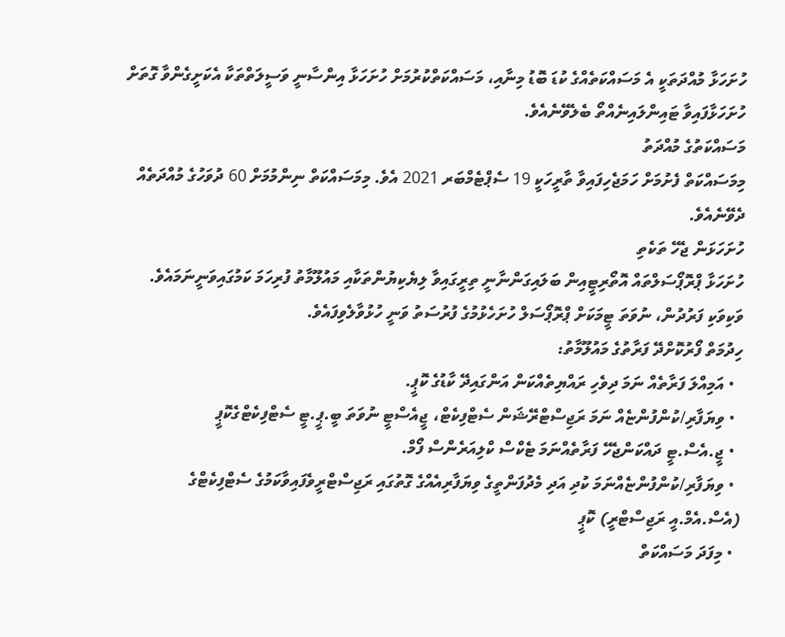ހުށަހަޅާ މުއްދަތަކީ އެ މަސައްކަތެއްގެ ކުޑަ ބޮޑު މިނާއި، މަސައްކަތްކުރުމަށް ހުށަހަޅާ އިންސާނީ ވަސީލަތްތަކާ އެކަށީގެންވާ ގޮތަށް ހުށަހަޅާފައިވާ ޓައިންލައިނެއްތޯ ބެލެވޭނެއެވެ.
މަސައްކަތުގެ މުއްދަތު
މިމަސައްކަތް ފެށުމަށް ހަމަޖެހިފައިވާ ތާރީހަކީ 19 ސެޕްޓެމްބަރ 2021 އެވެ. މިމަސައްކަތް ނިންމުމަށް 60 ދުވަހުގެ މުއްދަތެއް ދެވޭނެއެވެ.
ހުށަހަޅަން ޖެހޭ ތަކެތި
ހުށަހަޅާ ޕްރޮޕޯސަލްތައް އޮތޯރިޓީއިން ބަލައިގަންނާނީ ތިރީގައިވާ ލިޔެކިޔުންތަކާއި މައުލޫމާތު ފުރިހަމަ ކަމުގައިވަނީނަމައެވެ. ވަކިވަކި ފަރުދުން، ނުވަތަ ޓީމަކަށް ޕްރޮޕޯސަލް ހުށަހެޅުމުގެ ފުރުސަތު ވަނީ ހުޅުވާލެވިފައެވެ.
ހިދުމަތް ފޯރުކޮށްދޭ ފަރާތުގެ މައުލޫމާތު:
  • އަމިއްލަ ފަރާތެއް ނަމަ ދިވެހި ރައްޔިތެއްކަން އަންގައިދޭ ކާޑުގެ ކޮޕީ.
  • ވިޔަފާރި/ކުންފުންޏެއް ނަމަ ރަޖިސްޓްރޭޝަން ސެޓްފިކެޓް، ޖީއެސްޓީ ނުވަތަ ބީ.ޕީ.ޓީ ސެޓްފިކެޓްގެކޮޕީ
  • ޖީ.އެސް.ޓީ ދައްކަންޖެހޭ ފަރާތެއްނަމަ ޓެކްސް ކްލިއަރެންސް ފޯމް.
  • ވިޔަފާރި/ކުންފުންޏެއްނަމަ ކުދި އަދި މެދުފަންތީގެ ވިޔަފާރިއެއްގެ ގޮތުގައި ރަޖިސްޓްރީވެފައިވާކަމުގެ ސެޓްފިކެޓްގެ (އެސް.އެމް.އީ ރަޖިސްޓްރީ) ކޮޕީ
  • މިފަދަ މަސައްކަތް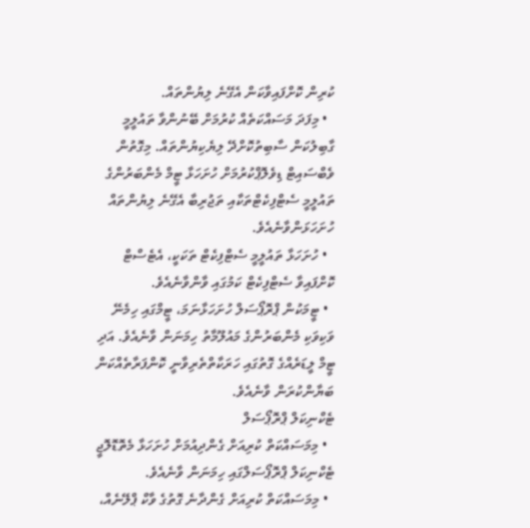ކުރިން ކޮށްފައިވާކަން އެގޭނެ ލިޔުންތައް.
  • މިފަދަ މަސައްކަތެއް ކުރުމަށް ބޭނުންވާ ތައުލީމީ ގާބިލުކަން ސާބިތުކޮށްދޭ ލިޔެކިޔުންތައް. މިގޮތުން ވެބްސައިޓް ޑިވެލޮޕްކުރުމަށް ހުށަހަޅާ ޓީމް މެންބަރުންގެ ތައުލީމީ ސެޓްފިކެޓްތަކާއި ތަޖުރިބާ އެގޭނެ ލިޔުންތައް ހުށަހަޅަންވާނެއެވެ.
  • ހުށަހަޅާ ތައުލީމީ ސެޓްފިކެޓް ތަކަކީ، އެޓެސްޓް ކޮށްފައިވާ ސެޓްފިކެޓް ކަމުގައި ވާންވާނެއެވެ.
  • ޓީމަކުން ޕްރޮޕޯސަލް ހުށަހަޅާނަމަ، ޓީމްގައި ހިމެނޭ ވަކިވަކި މެންބަރުންގެ މައުލޫމާތު ހިމަނަން ވާނެއެވެ. އަދި ޓީމް ލީޑަރެއްގެ ގޮތުގައި ހަރަކާތްތެރިވާނީ ކޮންފަރާތެއްކަން ބަޔާންކުރަން ވާނެއެވެ.
ޓެކްނިކަލް ޕްރޮޕޯސަލް
  • މިމަސައްކަތް ކުރިއަށް ގެންދިއުމަށް ހުށަހަޅާ މެތޮޑޮލޮޖީ ޓެކްނިކަލް ޕްރޮޕޯސަލްގައި ހިމަނަން ވާނެއެވެ.
  • މިމަސައްކަތް ކުރިއަށް ގެންދާނެ ގޮތުގެ ވާކް ޕްލޭނެއް،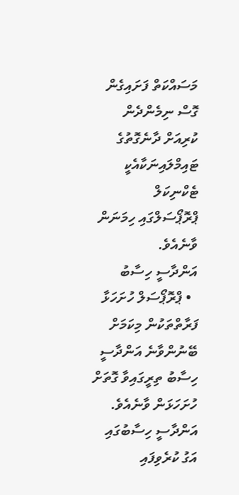މަސައްކަތް ފަށައިގެން ގޮސް ނިމެންދެން ކުރިއަށް ދާނެގޮތުގެ ޓައިމްލައިނަކާއެކީ ޓެކްނިކަލް ޕްރޮޕޯސަލްގައި ހިމަނަން ވާނެއެވެ.
އަންދާސީ ހިސާބު
  • ޕްރޮޕޯސަލް ހުށަހަޅާ ފަރާތްތަކުން މިކަމަށް ބޭނުންވާނެ އަންދާސީ ހިސާބު ތިރީގައިވާ ގޮތަށް ހުށަހަޅަން ވާނެއެވެ. އަންދާސީ ހިސާބުގައި އަގު ކުރެވިފައި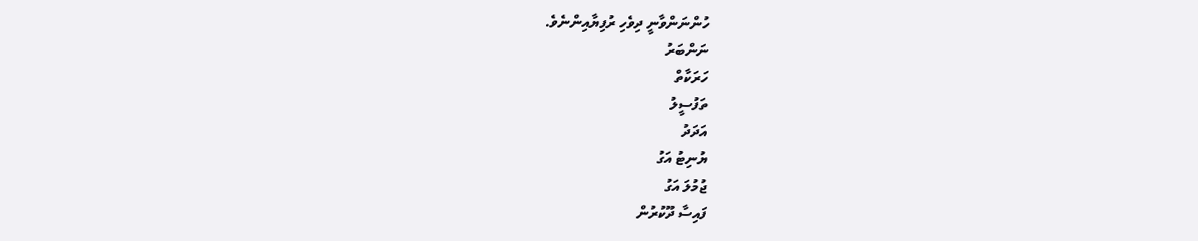ހުންނަންވާނީ ދިވެހި ރުފިޔާއިންނެވެ.
ނަންބަރު
ހަރަކާތް
ތަފުސީލު
އަދަދު
ޔުނިޓު އަގު
ޖުމުލަ އަގު
ފައިސާ ދޫކުރުން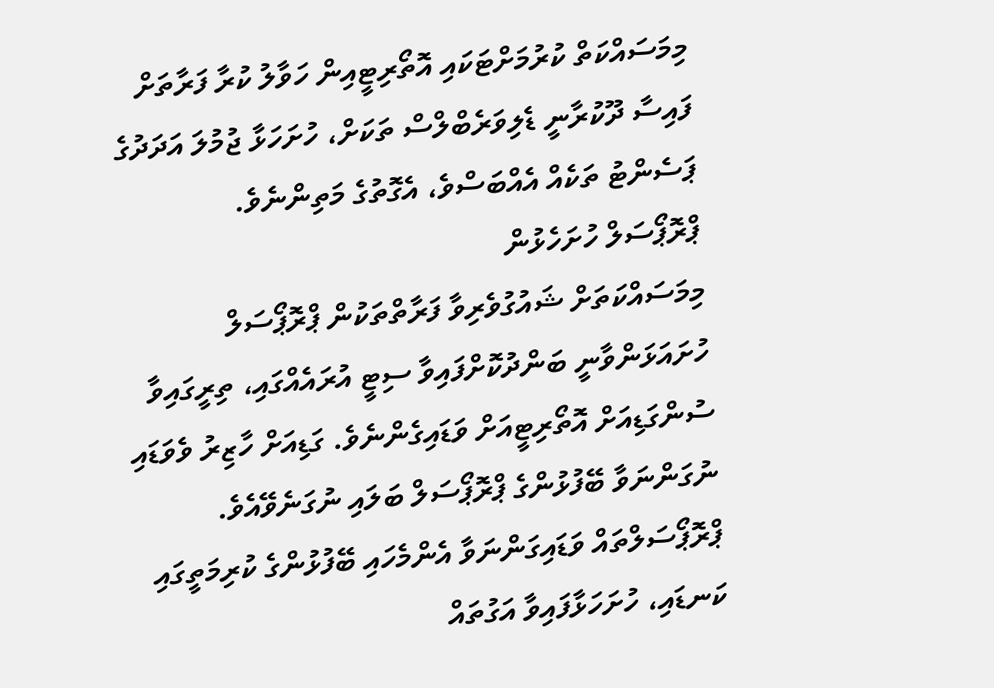މިމަސައްކަތް ކުރުމަށްޓަކައި އޮތޯރިޓީއިން ހަވާލު ކުރާ ފަރާތަށް ފައިސާ ދޫކުރާނީ ޑެލިވަރެބްލްސް ތަކަށް، ހުށަހަޅާ ޖުމުލަ އަދަދުގެ ޕަސެންޓު ތަކެއް އެއްބަސްވެ، އެގޮތުގެ މަތިންނެވެ.
ޕްރޮޕޯސަލް ހުށަހެޅުން
މިމަސައްކަތަށް ޝައުގުވެރިވާ ފަރާތްތަކުން ޕްރޮޕޯސަލް ހުށައަޅަންވާނީ ބަންދުކޮށްފައިވާ ސިޓީ އުރައެއްގައި، ތިރީގައިވާ ސުންގަޑިއަށް އޮތޯރިޓީއަށް ވަޑައިގެންނެވެ. ގަޑިއަށް ހާޒިރު ވެވަޑައި ނުގަންނަވާ ބޭފުޅުންގެ ޕްރޮޕޯސަލް ބަލައި ނުގަނެވޭއެވެ. ޕްރޮޕޯސަލްތައް ވަޑައިގަންނަވާ އެންމެހައި ބޭފުޅުންގެ ކުރިމަތީގައި ކަނޑައި، ހުށަހަޅާފައިވާ އަގުތައް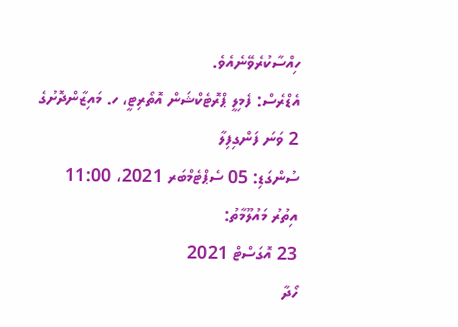ހިއްސާކުރެވޭނެއެވެ.
އެޑްރެސް: ފެމިލީ ޕްރޮޓެކްޝަން އޮތޯރިޓީ، ހ. މައިޒާންދޮށުގެ 2 ވަނަ ފަންގިފިލާ
ސުންގަޑި: 05 ސެޕްޓެމްބަރ 2021، 11:00
އިތުރު މައުލޫމާތު:
23 އޮގަސްޓް 2021
ހޯދާ